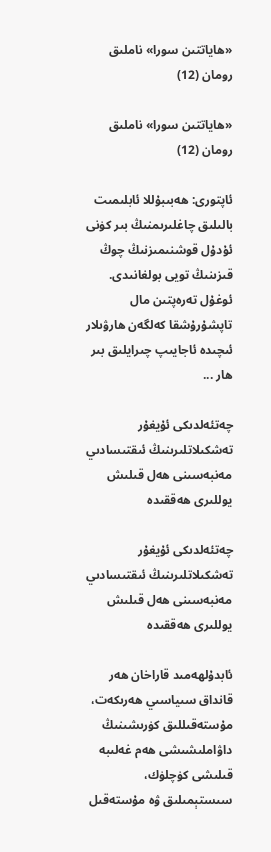«ھاياتتىن سورا» ناملىق رومان (12)

«ھاياتتىن سورا» ناملىق رومان (12)

ئاپتورى: ھەبىبۇللا ئابلىمىت بالىلىق چاغلىرىمنىڭ بىر كۈنى ئۇدۇل قوشنىمىزنىڭ چوڭ قىزىنىڭ تويى بولغانىدى. ئوغۇل تەرەپتىن مال تاپشۇرۇشقا كەلگەن ھارۋىلار ئىچىدە ئاجايىپ چىرايلىق بىر ھار ...

چەتئەلدىكى ئۇيغۇر تەشكىلاتلىرىنىڭ ئىقتىسادىي مەنبەسىنى ھەل قىلىش يوللىرى ھەققىدە

چەتئەلدىكى ئۇيغۇر تەشكىلاتلىرىنىڭ ئىقتىسادىي مەنبەسىنى ھەل قىلىش يوللىرى ھەققىدە

ئابدۇلھەمىد قاراخان ھەر قانداق سىياسىي ھەرىكەت، مۇستەقىللىق كۈرىشىنىڭ داۋاملىشىشى ھەم غەلىبە قىلىشى كۈچلۈك، سىستېمىلىق ۋە مۇستەقىل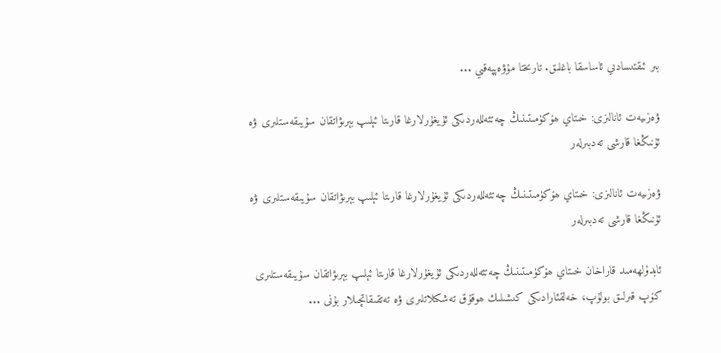بىر ئىقتىسادىي ئاساسقا باغلىق. تارىختا مۇۋەپپەقىي ...

ۋەزىيەت ئانالىزى: خىتاي ھۆكۈمىتىنىڭ چەتئەللەردىكى ئۇيغۇرلارغا قارىتا ئېلىپ بېرىۋاتقان سۇيىقەستلىرى ۋە ئۇنىڭغا قارشى تەدبىرلەر

ۋەزىيەت ئانالىزى: خىتاي ھۆكۈمىتىنىڭ چەتئەللەردىكى ئۇيغۇرلارغا قارىتا ئېلىپ بېرىۋاتقان سۇيىقەستلىرى ۋە ئۇنىڭغا قارشى تەدبىرلەر

ئابدۇلھەمىد قاراخان خىتاي ھۆكۈمىتىنىڭ چەتئەللەردىكى ئۇيغۇرلارغا قارىتا ئېلىپ بېرىۋاتقان سۇيىقەستلىرى كۆپ قىرلىق بولۇپ، خەلقئارادىكى كىشىلىك ھوقۇق تەشكىلاتلىرى ۋە تەتقىقاتچىلار بۇنى ...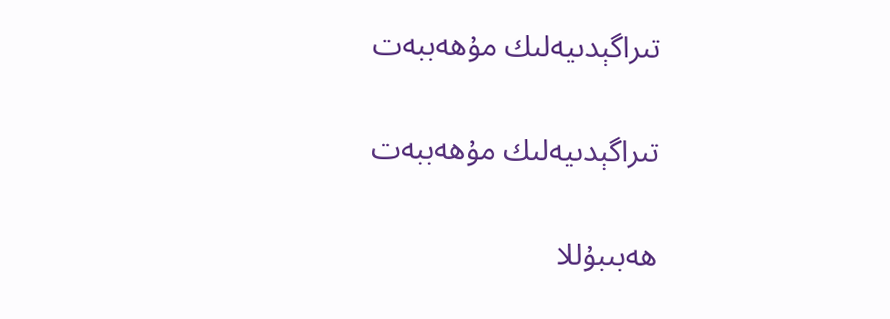تىراگېدىيەلىك مۇھەببەت

تىراگېدىيەلىك مۇھەببەت

ھەبىبۇللا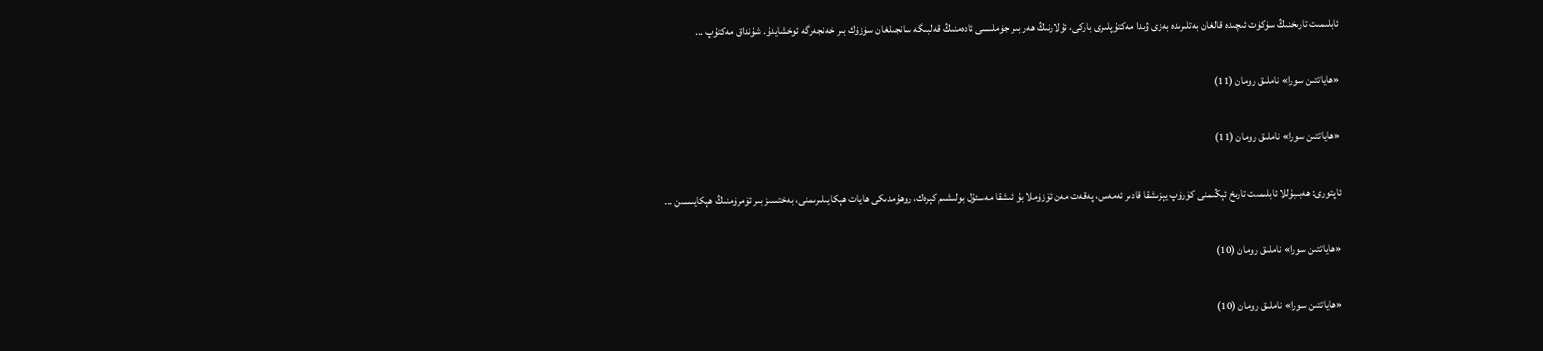ئابلىمىت تارىخنىڭ سۈكۈت ئىچىدە قالغان بەتلىرىدە بەزى ۋىدا مەكتۇپلىرى باركى، ئۇلارنىڭ ھەر بىر جۈملىسى ئادەمنىڭ قەلبىگە سانجىلغان سۈزۈك بىر خەنجەرگە ئوخشايدۇ. شۇنداق مەكتۇپ ...

«ھاياتتىن سورا» ناملىق رومان (11)

«ھاياتتىن سورا» ناملىق رومان (11)

ئاپتورى: ھەبىبۇللا ئابلىمىت تارىخ ئېڭىمنى كۆرۈپ يېزىشقا قادىر ئەمەس، پەقەت مەن ئۆزۈملا بۇ ئىشقا مەسئۇل بولىشىم كېرەك، روھۇمدىكى ھايات ھېكايىلىرىمنى، بەختسىز بىر ئۆمرۈمنىڭ ھېكايىسىن ...

«ھاياتتىن سورا» ناملىق رومان (10)

«ھاياتتىن سورا» ناملىق رومان (10)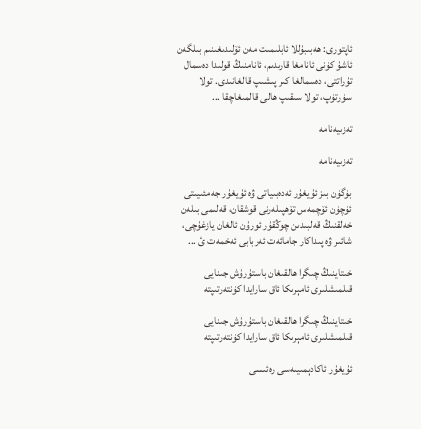ئاپتورى: ھەبىبۇللا ئابلىمىت مەن ئۆلىدىغىنىم بىلگەن ئاشۇ كۈنى ئانامغا قارىدىم، ئانامنىڭ قولىدا دەسمال تۇراتتى، دەسمالغا كىر پىشىپ قالغانىدى. تولا سۈرتۈپ، تولا سىقىپ ھالى قالمىغاچقا ...

تەزىيەنامە

تەزىيەنامە

بۈگۈن بىز ئۇيغۇر ئەدەبىياتى ۋە ئۇيغۇر جەمئىيىتى ئۈچۈن ئۆچمەس تۆھپىلەرنى قوشقان، قەلىمى بىلەن خەلقنىڭ قەلبىدىن چوڭقۇر ئورۇن ئالغان يازغۇچى، شائىر ۋە پىداكار جامائەت ئەربابى ئەخمەت ئ ...

خىتاينىڭ چىگرا ھالقىغان باستۇرۇش جىنايى قىلمىشلىرى ئامېرىكا ئاق سارايدا كۈنتەرتىپتە

خىتاينىڭ چىگرا ھالقىغان باستۇرۇش جىنايى قىلمىشلىرى ئامېرىكا ئاق سارايدا كۈنتەرتىپتە

ئۇيغۇر ئاكادېمىيىەسى رەئىسى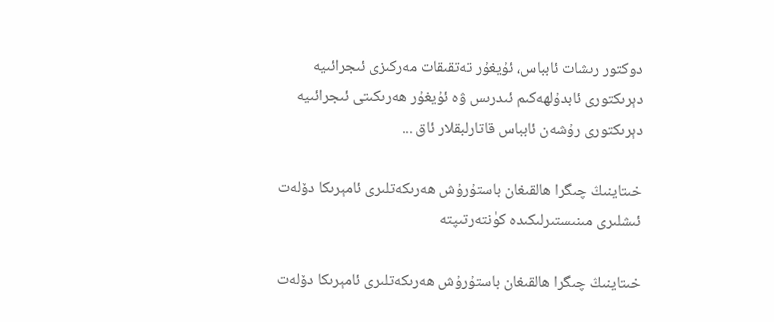دوكتور رىشات ئابباس، ئۇيغۇر تەتقىقات مەركىزى ئىجرائىيە دېرىكتورى ئابدۇلھەكىم ئىدرىس ۋە ئۇيغۇر ھەرىكىتى ئىجرائىيە دېرىكتورى رۇشەن ئابباس قاتارلبقلار ئاق ...

خىتاينىڭ چىگرا ھالقىغان باستۇرۇش ھەرىكەتلىرى ئامېرىكا دۆلەت ئىشلىرى مىنىستىرلىكىدە كۈنتەرتىپتە

خىتاينىڭ چىگرا ھالقىغان باستۇرۇش ھەرىكەتلىرى ئامېرىكا دۆلەت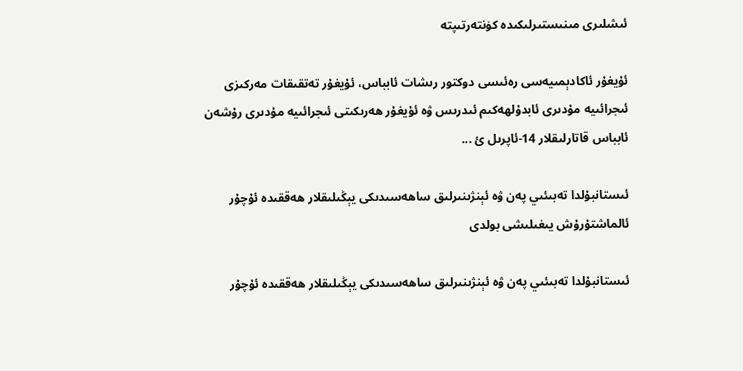ئىشلىرى مىنىستىرلىكىدە كۈنتەرتىپتە

ئۇيغۇر ئاكادېمىيەسى رەئىسى دوكتور رىشات ئابباس، ئۇيغۇر تەتقىقات مەركىزى ئىجرائىيە مۇدىرى ئابدۇلھەكىم ئىدرىس ۋە ئۇيغۇر ھەرىكىتى ئىجرائىيە مۇدىرى رۇشەن ئابباس قاتارلىقلار 14-ئاپرىل ئ ...

ئىستانبۇلدا تەبىئىي پەن ۋە ئېنژىنىرلىق ساھەسىدىكى يېڭىلىقلار ھەققىدە ئۇچۇر ئالماشتۇرۇش يىغىلىشى بولدى

ئىستانبۇلدا تەبىئىي پەن ۋە ئېنژىنىرلىق ساھەسىدىكى يېڭىلىقلار ھەققىدە ئۇچۇر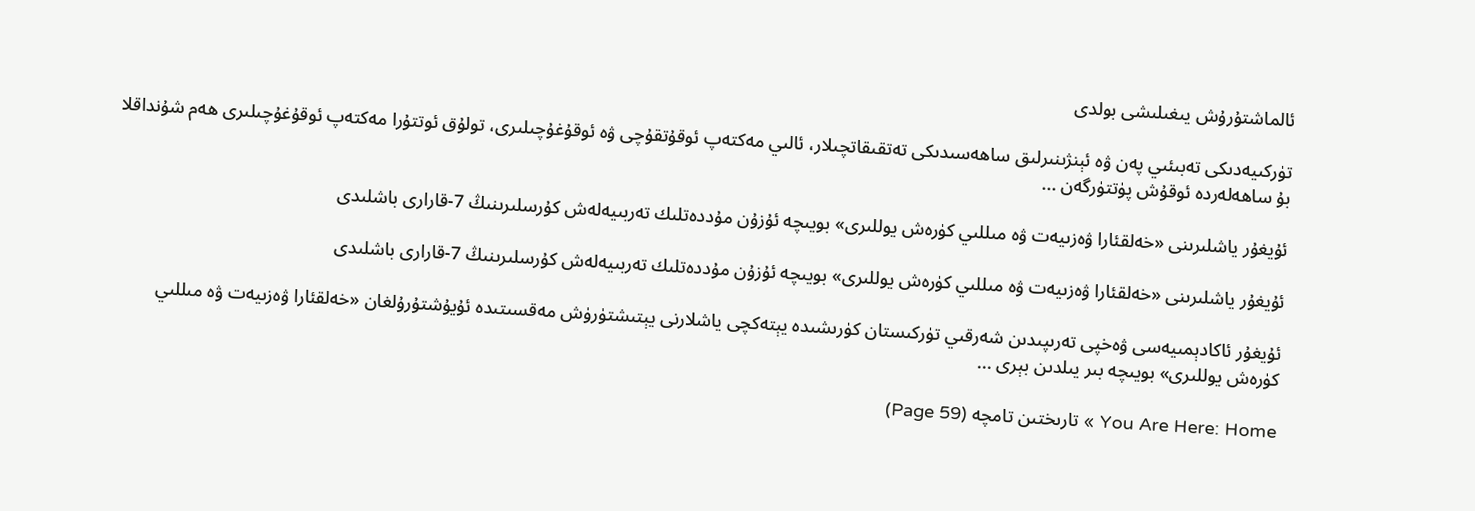ئالماشتۇرۇش يىغىلىشى بولدى

تۈركىيەدىكى تەبىئىي پەن ۋە ئېنژىنىرلىق ساھەسىدىكى تەتقىقاتچىلار، ئالىي مەكتەپ ئوقۇتقۇچى ۋە ئوقۇغۇچىلىرى، تولۇق ئوتتۇرا مەكتەپ ئوقۇغۇچىلىرى ھەم شۇنداقلا بۇ ساھەلەردە ئوقۇش پۈتتۈرگەن ...

ئۇيغۇر ياشلىرىنى «خەلقئارا ۋەزىيەت ۋە مىللىي كۈرەش يوللىرى» بويىچە ئۇزۇن مۇددەتلىك تەربىيەلەش كۇرسلىرىنىڭ 7-قارارى باشلىدى

ئۇيغۇر ياشلىرىنى «خەلقئارا ۋەزىيەت ۋە مىللىي كۈرەش يوللىرى» بويىچە ئۇزۇن مۇددەتلىك تەربىيەلەش كۇرسلىرىنىڭ 7-قارارى باشلىدى

ئۇيغۇر ئاكادېمىيەسى ۋەخپى تەرىپىدىن شەرقىي تۈركىستان كۈرىشىدە يېتەكچى ياشلارنى يېتىشتۈرۈش مەقسىتىدە ئۇيۇشتۇرۇلغان «خەلقئارا ۋەزىيەت ۋە مىللىي كۈرەش يوللىرى» بويىچە بىر يىلدىن بېرى ...

You Are Here: Home » تارىختىن تامچە (Page 59)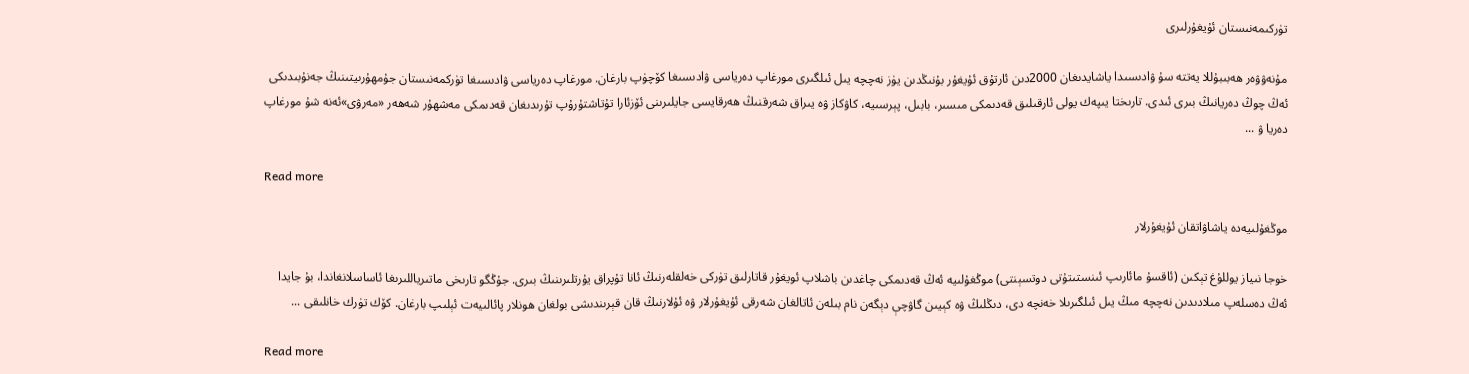تۈركىمەنىستان ئۇيغۇرلىرى

مۇنەۋۋەر ھەبىبۇللا يەتتە سۇ ۋادىسىدا ياشايدىغان 2000دىن ئارتۇق ئۇيغۇر بۇنىڭدىن يۈز نەچچە يىل ئىلگىرى مورغاپ دەرياسى ۋادىسىغا كۆچۈپ بارغان. مورغاپ دەرياسى ۋادىسىغا تۈركمەنىستان جۇمھۇرىيتىنىڭ جەنۇبىدىكى ئەڭ چوڭ دەريانىڭ بىرى ئىدى. تارىختا يىپەك يولى ئارقىلىق قەدىمكى مىسىر، بابىل، پېرسىيە، كاۋكاز ۋە يىراق شەرقنىڭ ھەرقايسى جايلىرىنى ئۆزئارا تۇتاشتۇرۇپ تۇرىدىغان قەدىمكى مەشھۇر شەھەر «مەرۋى»ئەنە شۇ مورغاپ دەريا ۋ ...

Read more

موڭغۇلىيەدە ياشاۋاتقان ئۇيغۇرلار

خوجا نىياز يوللۇغ تېكىن (ئاقسۇ مائارىپ ئىنستىتۇتى دوتسېنتى) موڭغۇلىيە ئەڭ قەدىمكى چاغدىن باشلاپ ئويغۇر قاتارلىق تۈركى خەلقلەرنىڭ ئانا تۇپراق يۇرتلىرىنىڭ بىرى. جۇڭگو تارىخى ماتىرياللىرىغا ئاساسلانغاندا، بۇ جايدا ئەڭ دەسلەپ مىلادىدىن نەچچە مىڭ يىل ئىلگىرىلا خەنچە دى، دىڭلىڭ ۋە كېيىن گاۋچې دېگەن نام بىلەن ئاتالغان شەرقى ئۇيغۇرلار ۋە ئۇلارنىڭ قان قېرىندىشى بولغان ھونلار پائالىيەت ئېلىپ بارغان. كۆك تۈرك خانلىقى ...

Read more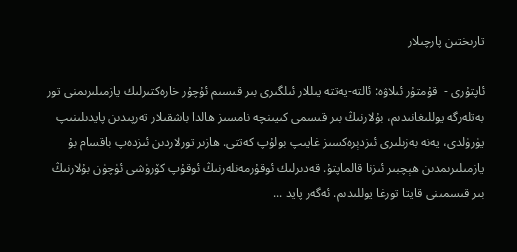تارىختىن پارچىلار

ئاپتۇرى -  قۇمتۇر ئىلاۋە: ئالتە-يەتتە يىللار ئىلگىرى بىر قىسىم ئۇچۇر خارەكتىرلىك يازمىلىرىمنى تور بەتلەرگە يوللىغانىدىم، بۇلارنىڭ بىر قىسمى كىيىنچە نامسىز ھالدا باشقىلار تەرپىدىن پايدىلىنىپ يۈرۈلدى، يەنە بەزىلىرى ئىزدېرەكسىز غايىپ بولۇپ كەتتى. ھازىر تورلاردىن ئىزدەپ باقسام بۇ يازمىلىرىمدىن ھېچبىر ئىزنا قالماپتۇ. قەدىرلىك ئوقۇرمەنلەرنىڭ ئوقۇپ كۆرۈشى ئۈچۈن بۇلارنىڭ بىر قىسمىنى قايتا تورغا يوللىدىم. ئەگەر پايد ...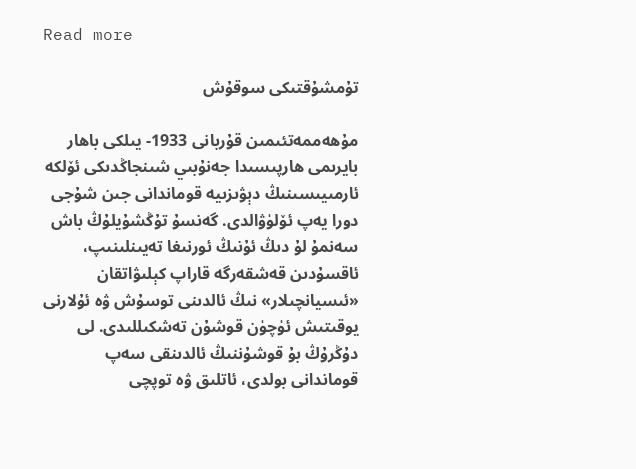Read more

تۇمشۇقتىكى سوقۇش

مۇھەممەتئىمىن قۇربانى 1933- يىلكى باھار بايرىمى ھارپىسىدا جەنۇبىي شىنجاڭدىكى ئۆلكە ئارمىيىسىنىڭ دېۋىزىيە قوماندانى جىن شۇجى دورا يەپ ئۆلۈۋالدى. گەنسۇ تۇڭشۇيلۇڭ باش سەنمۇ لۇ دىڭ ئۇنىڭ ئورنىغا تەيىنلىنىپ، ئاقسۇدىن قەشقەرگە قاراپ كېلىۋاتقان «ئىسيانچىلار» نىڭ ئالدىنى توسۇش ۋە ئۇلارنى يوقىتىش ئۈچۈن قوشۇن تەشكىللىدى. لى دۇڭرۇڭ بۇ قوشۇننىڭ ئالدىنقى سەپ قوماندانى بولدى، ئاتلىق ۋە توپچى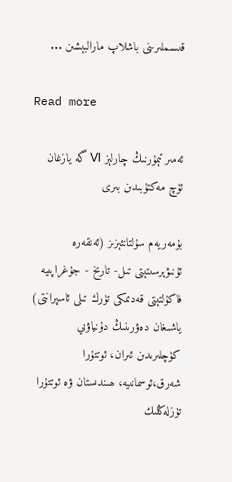قىسىملىرىنى باشلاپ مارالبېشىن ...

Read more

ئەمىر تېمۇرنىڭ چارلېز Ⅵ گە يازغان ئۈچ مەكتۇبىدىن بىرى

بۇمەريەم سۇلتانئېزىز (ئەنقەرە ئۇنىۋېرسىتېتى تىل- تارىخ - جۇغراپىيە فاكۇلتېتى قەدىمكى تۈرك تىلى ئاسپرانتى)  ياشىغان دەۋرىنىڭ دۇنياۋىي كۈچلىرىدىن ئىران، ئوتتۇرا شەرق،ئوسمانىيە، ھىندىستان ۋە ئوتتۇرا تۈزلەڭلىك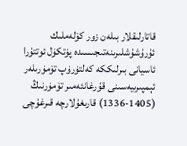قاتارلىقلار بىلەن زور كۆلەملىك ئۇرۇشۇشلىرىنەتىجىسىدە پۈتكۈل ئوتتۇرا ئاسيانى بىرلىككە كەلتۈرۈپ تۆمۈرىلەر ئېمپىرىيەسىنى قۇرغانئەمىر تۆمۈرنىڭ (1405-1336) قارىغۇلارچە قىرغۇچى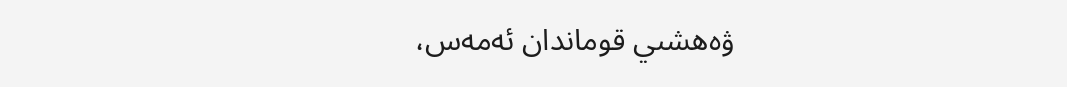ۋەھشىي قوماندان ئەمەس،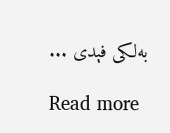بەلكى فېدى ...

Read more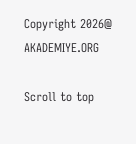Copyright 2026@ AKADEMIYE.ORG

Scroll to top